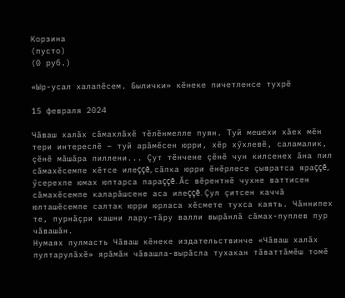Корзина
(пусто)
(0 руб.)

«Ыр-усал халапĕсем. Былички» кĕнеке пичетленсе тухрĕ

15 февраля 2024

Чăваш халăх сăмахлăхĕ тĕлĕнмелле пуян. Туй мешехи хăех мĕн тери интереслĕ – туй арăмĕсен юрри, хĕр хӳхлевĕ, саламалик, çĕнĕ мăшăра пиллени... Çут тĕнчене çĕнĕ чун килсенех ăна пил сăмахĕсемпе кĕтсе илеççĕ, сăпка юрри ĕнĕрлесе çывратса яраççĕ, ӳсерехпе юмах юптарса параççĕ. Ăс вĕрентнĕ чухне ваттисен сăмахĕсемпе каларăшсене аса илеççĕ. Çул çитсен каччă юлташĕсемпе салтак юрри юрласа хĕсмете тухса каять. Чăннипех те, пурнăçри кашни лару-тăру валли вырăнлă сăмах-пуплев пур чăвашăн.
Нумаях пулмасть Чăваш кĕнеке издательствинче «Чăваш халăх пултарулăхĕ» ярăмăн чăвашла-вырăсла тухакан тăваттăмĕш томĕ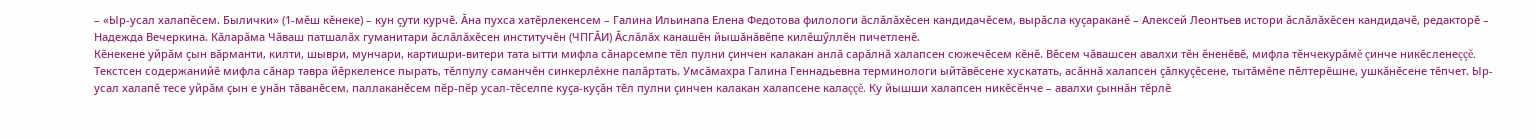– «Ыр-усал халапĕсем. Былички» (1-мĕш кĕнеке) – кун çути курчĕ. Ăна пухса хатĕрлекенсем – Галина Ильинапа Елена Федотова филологи ăслăлăхĕсен кандидачĕсем, вырăсла куçараканĕ – Алексей Леонтьев истори ăслăлăхĕсен кандидачĕ, редакторĕ – Надежда Вечеркина. Кăларăма Чăваш патшалăх гуманитари ăслăлăхĕсен институчĕн (ЧПГĂИ) Ăслăлăх канашĕн йышăнăвĕпе килĕшӳллĕн пичетленĕ.
Кĕнекене уйрăм çын вăрманти, килти, шыври, мунчари, картишри-витери тата ытти мифла сăнарсемпе тĕл пулни çинчен калакан анлă сарăлнă халапсен сюжечĕсем кĕнĕ. Вĕсем чăвашсен авалхи тĕн ĕненĕвĕ, мифла тĕнчекурăмĕ çинче никĕсленеççĕ. Текстсен содержанийĕ мифла сăнар тавра йĕркеленсе пырать, тĕлпулу саманчĕн синкерлĕхне палăртать. Умсăмахра Галина Геннадьевна терминологи ыйтăвĕсене хускатать, асăннă халапсен çăлкуçĕсене, тытăмĕпе пĕлтерĕшне, ушкăнĕсене тĕпчет. Ыр-усал халапĕ тесе уйрăм çын е унăн тăванĕсем, паллаканĕсем пĕр-пĕр усал-тĕселпе куçа-куçăн тĕл пулни çинчен калакан халапсене калаççĕ. Ку йышши халапсен никĕсĕнче – авалхи çыннăн тĕрлĕ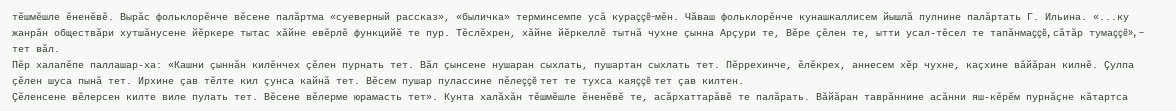тĕшмĕшле ĕненĕвĕ. Вырăс фольклорĕнче вĕсене палăртма «суеверный рассказ», «быличка» терминсемпе усă кураççĕ-мĕн. Чăваш фольклорĕнче кунашкаллисем йышлă пулнине палăртать Г. Ильина. «...ку жанрăн обществăри хутшăнусене йĕркере тытас хăйне евĕрлĕ функцийĕ те пур. Тĕслĕхрен, хăйне йĕркеллĕ тытнă чухне çынна Арçури те, Вĕре çĕлен те, ытти усал-тĕсел те тапăнмаççĕ, сăтăр тумаççĕ», – тет вăл.
Пĕр халапĕпе паллашар-ха: «Кашни çыннăн килĕнчех çĕлен пурнать тет. Вăл çынсене нушаран сыхлать, пушартан сыхлать тет. Пĕррехинче, ĕлĕкрех, аннесем хĕр чухне, каçхине вăйăран килнĕ. Çулпа çĕлен шуса пынă тет. Ирхине çав тĕлте кил çунса кайнă тет. Вĕсем пушар пулассине пĕлеççĕ тет те тухса каяççĕ тет çав килтен.
Çĕленсене вĕлерсен килте виле пулать тет. Вĕсене вĕлерме юрамасть тет». Кунта халăхăн тĕшмĕшле ĕненĕвĕ те, асăрхаттарăвĕ те палăрать. Вăйăран таврăннине асăнни яш-кĕрĕм пурнăçне кăтартса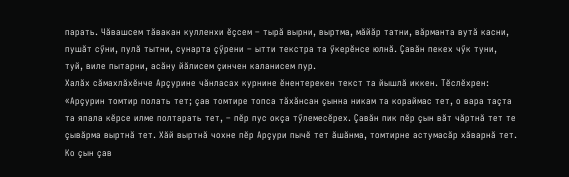парать. Чăвашсем тăвакан кулленхи ĕçсем – тырă вырни, выртма, мăйăр татни, вăрманта вутă касни, пушăт сӳни, пулă тытни, сунарта çӳрени – ытти текстра та ӳкерĕнсе юлнă. Çавăн пекех чӳк туни, туй, виле пытарни, асăну йăлисем çинчен каланисем пур.
Халăх сăмахлăхĕнче Арçурине чăнласах курнине ĕнентерекен текст та йышлă иккен. Тĕслĕхрен: «Арçурин томтир полать тет; çав томтире топса тăхăнсан çынна никам та кораймас тет, о вара таçта та япала кĕрсе илме полтарать тет, – пĕр пус окçа тӳлемесĕрех. Çавăн пик пĕр çын вăт чăртнă тет те çывăрма выртнă тет. Хăй выртнă чохне пĕр Арçури пычĕ тет ăшăнма, томтирне астумасăр хăварнă тет.
Ко çын çав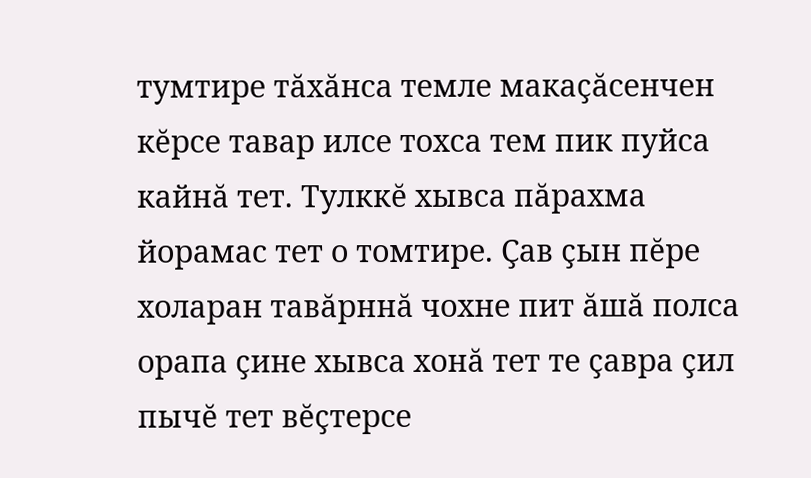тумтире тăхăнса темле макаçăсенчен кĕрсе тавар илсе тохса тем пик пуйса кайнă тет. Тулккĕ хывса пăрахма йорамас тет о томтире. Çав çын пĕре холаран тавăрннă чохне пит ăшă полса орапа çине хывса хонă тет те çавра çил пычĕ тет вĕçтерсе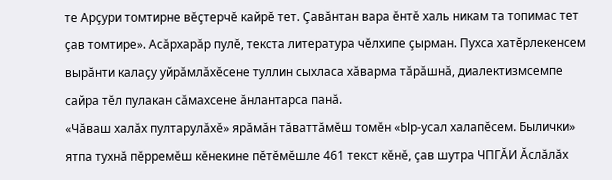те Арçури томтирне вĕçтерчĕ кайрĕ тет. Çавăнтан вара ĕнтĕ халь никам та топимас тет çав томтире». Асăрхарăр пулĕ, текста литература чĕлхипе çырман. Пухса хатĕрлекенсем вырăнти калаçу уйрăмлăхĕсене туллин сыхласа хăварма тăрăшнă, диалектизмсемпе сайра тĕл пулакан сăмахсене ăнлантарса панă.
«Чăваш халăх пултарулăхĕ» ярăмăн тăваттăмĕш томĕн «Ыр-усал халапĕсем. Былички» ятпа тухнă пĕрремĕш кĕнекине пĕтĕмĕшле 461 текст кĕнĕ, çав шутра ЧПГĂИ Ăслăлăх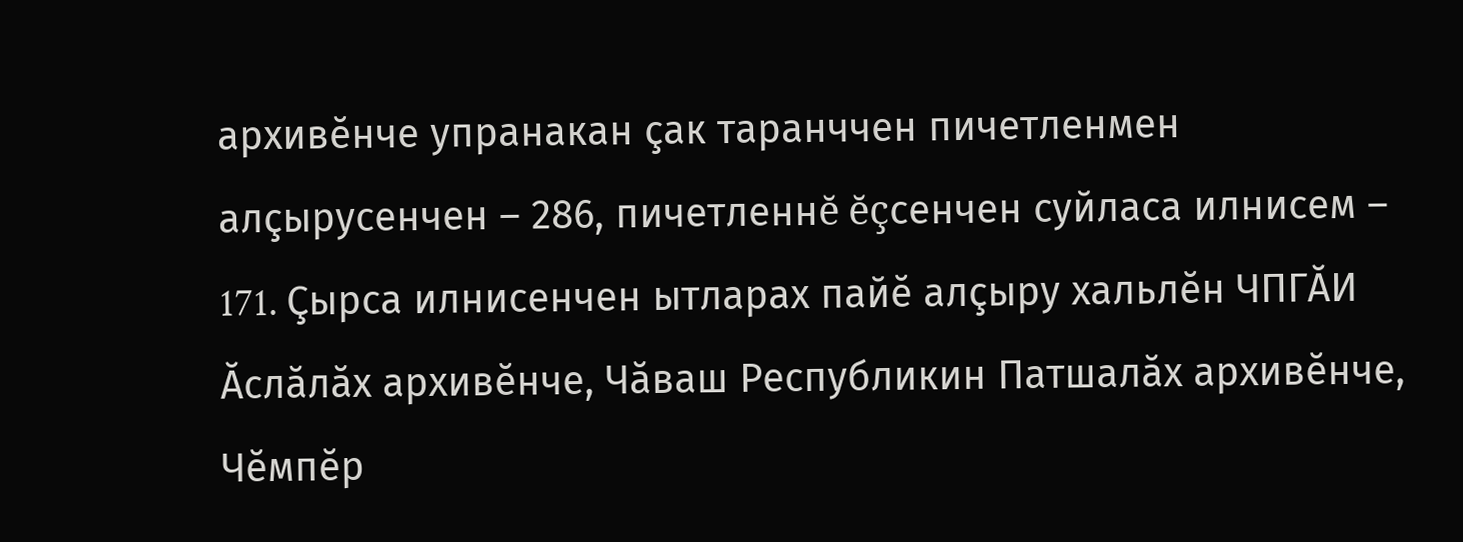архивĕнче упранакан çак таранччен пичетленмен алçырусенчен – 286, пичетленнĕ ĕçсенчен суйласа илнисем – 171. Çырса илнисенчен ытларах пайĕ алçыру хальлĕн ЧПГĂИ Ăслăлăх архивĕнче, Чăваш Республикин Патшалăх архивĕнче, Чĕмпĕр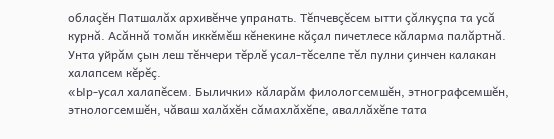облаçĕн Патшалăх архивĕнче упранать. Тĕпчевçĕсем ытти çăлкуçпа та усă курнă. Асăннă томăн иккĕмĕш кĕнекине кăçал пичетлесе кăларма палăртнă. Унта уйрăм çын леш тĕнчери тĕрлĕ усал-тĕселпе тĕл пулни çинчен калакан халапсем кĕрĕç.
«Ыр-усал халапĕсем. Былички» кăларăм филологсемшĕн, этнографсемшĕн, этнологсемшĕн, чăваш халăхĕн сăмахлăхĕпе, аваллăхĕпе тата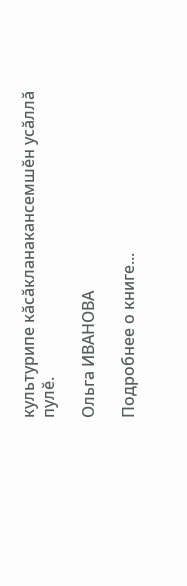культурипе кăсăкланакансемшĕн усăллă пулĕ.

Ольга ИВАНОВА

Подробнее о книге...